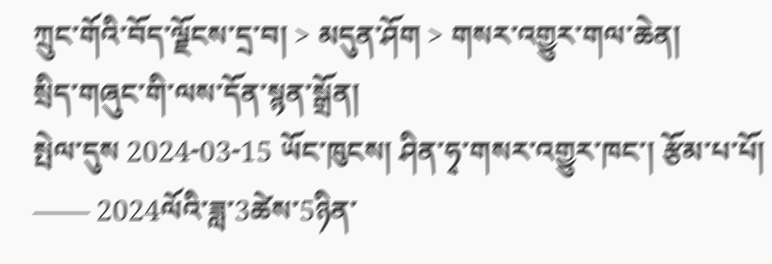ཀྲུང་གོའི་བོད་ལྗོངས་དྲ་བ། > མདུན་ཤོག > གསར་འགྱུར་གལ་ཆེན།
སྲིད་གཞུང་གི་ལས་དོན་སྙན་སྒྲོན།
སྤེལ་དུས 2024-03-15 ཡོང་ཁུངས། ཤིན་ཧྭ་གསར་འགྱུར་ཁང་། རྩོམ་པ་པོ།
—— 2024ལོའི་ཟླ་3ཚེས་5ཉིན་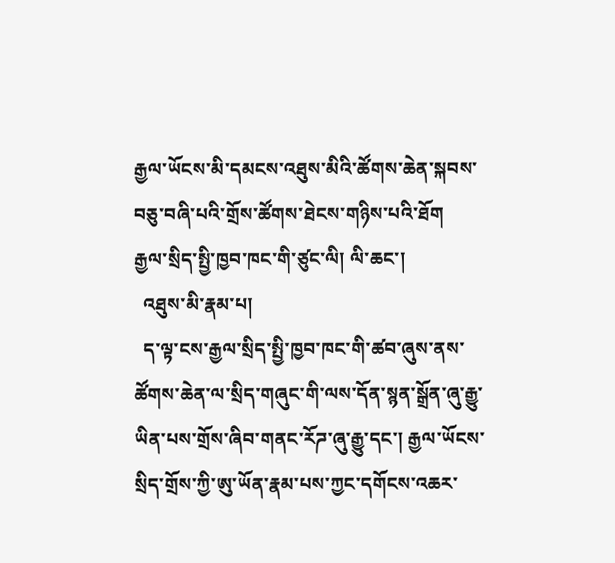རྒྱལ་ཡོངས་མི་དམངས་འཐུས་མིའི་ཚོགས་ཆེན་སྐབས་བཅུ་བཞི་པའི་གྲོས་ཚོགས་ཐེངས་གཉིས་པའི་ཐོག
རྒྱལ་སྲིད་སྤྱི་ཁྱབ་ཁང་གི་ཙུང་ལི། ལི་ཆང་།
  འཐུས་མི་རྣམ་པ།
  ད་ལྟ་ངས་རྒྱལ་སྲིད་སྤྱི་ཁྱབ་ཁང་གི་ཚབ་ཞུས་ནས་ཚོགས་ཆེན་ལ་སྲིད་གཞུང་གི་ལས་དོན་སྙན་སྒྲོན་ཞུ་རྒྱུ་ཡིན་པས་གྲོས་ཞིབ་གནང་རོཌ་ཞུ་རྒྱུ་དང་། རྒྱལ་ཡོངས་སྲིད་གྲོས་ཀྱི་ཨུ་ཡོན་རྣམ་པས་ཀྱང་དགོངས་འཆར་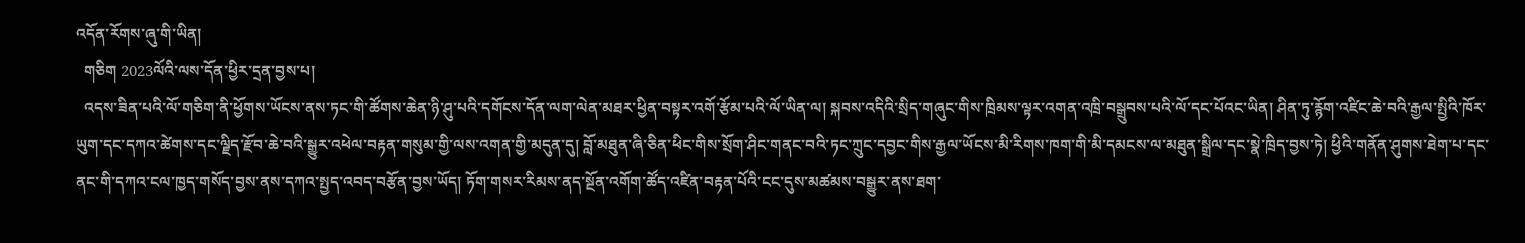འདོན་རོགས་ཞུ་གི་ཡིན།
  གཅིག 2023ལོའི་ལས་དོན་ཕྱིར་དྲན་བྱས་པ།
  འདས་ཟིན་པའི་ལོ་གཅིག་ནི་ཕྱོགས་ཡོངས་ནས་ཏང་གི་ཚོགས་ཆེན་ཉི་ཤུ་པའི་དགོངས་དོན་ལག་ལེན་མཐར་ཕྱིན་བསྟར་འགོ་རྩོམ་པའི་ལོ་ཡིན་ལ། སྐབས་འདིའི་སྲིད་གཞུང་གིས་ཁྲིམས་ལྟར་འགན་འཁྲི་བསྒྲུབས་པའི་ལོ་དང་པོའང་ཡིན། ཤིན་ཏུ་རྙོག་འཛིང་ཆེ་བའི་རྒྱལ་སྤྱིའི་ཁོར་ཡུག་དང་དཀའ་ཚེགས་དང་ལྗིད་རྫོབ་ཆེ་བའི་སྒྱུར་འཕེལ་བརྟན་གསུམ་གྱི་ལས་འགན་གྱི་མདུན་དུ། བློ་མཐུན་ཞི་ཅིན་ཕིང་གིས་སྲོག་ཤིང་གནང་བའི་ཏང་ཀྲུང་དབྱང་གིས་རྒྱལ་ཡོངས་མི་རིགས་ཁག་གི་མི་དམངས་ལ་མཐུན་སྒྲིལ་དང་སྣེ་ཁྲིད་བྱས་ཏེ། ཕྱིའི་གནོན་ཤུགས་ཐེག་པ་དང་ནང་གི་དཀའ་ངལ་ཁྱད་གསོད་བྱས་ནས་དཀའ་སྤྱད་འབད་བརྩོན་བྱས་ཡོད། ཏོག་གསར་རིམས་ནད་སྔོན་འགོག་ཚོད་འཛིན་བརྟན་པོའི་ངང་དུས་མཚམས་བསྒྱུར་ནས་ཐག་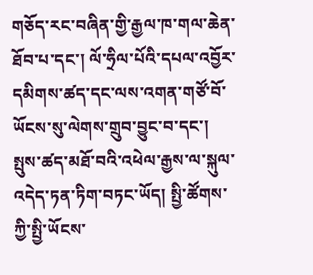གཅོད་རང་བཞིན་གྱི་རྒྱལ་ཁ་གལ་ཆེན་ཐོབ་པ་དང་། ལོ་ཧྲིལ་པོའི་དཔལ་འབྱོར་དམིགས་ཚད་དང་ལས་འགན་གཙོ་བོ་ཡོངས་སུ་ལེགས་གྲུབ་བྱུང་བ་དང་། སྤུས་ཚད་མཐོ་བའི་འཕེལ་རྒྱས་ལ་སྐུལ་འདེད་ཏན་ཏིག་བཏང་ཡོད། སྤྱི་ཚོགས་ཀྱི་སྤྱི་ཡོངས་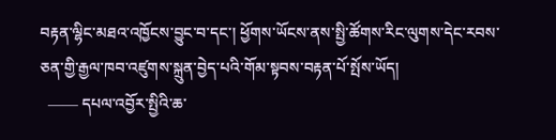བརྟན་ལྷིང་མཐའ་འཁྱོངས་བྱུང་བ་དང་། ཕྱོགས་ཡོངས་ནས་སྤྱི་ཚོགས་རིང་ལུགས་དེང་རབས་ཅན་གྱི་རྒྱལ་ཁབ་འཛུགས་སྐྲུན་བྱེད་པའི་གོམ་སྟབས་བརྟན་པོ་སྤོས་ཡོད།
  —— དཔལ་འབྱོར་སྤྱིའི་ཆ་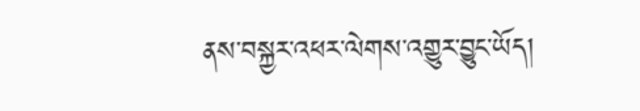ནས་བསྐྱར་འཕར་ལེགས་འགྱུར་བྱུང་ཡོད།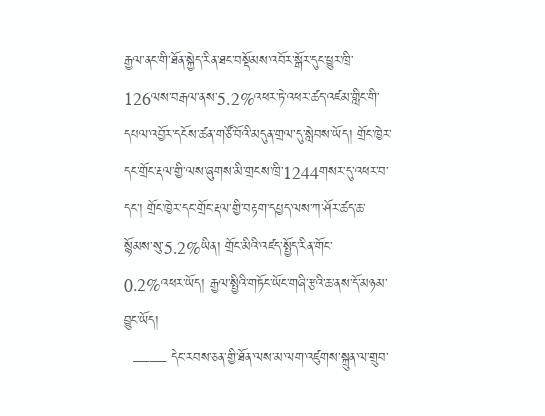རྒྱལ་ནང་གི་ཐོན་སྐྱེད་རིན་ཐང་བསྡོམས་འབོར་སྒོར་དུང་ཕྱུར་ཁྲི་126ལས་བརྒལ་ནས་5.2%འཕར་ཏེ་འཕར་ཚད་འཛམ་གླིང་གི་དཔལ་འབྱོར་དངོས་ཚན་གཙོ་བོའི་མདུན་གྲལ་དུ་སླེབས་ཡོད། གྲོང་ཁྱེར་དང་གྲོང་རྡལ་གྱི་ལས་ཞུགས་མི་གྲངས་ཁྲི་1244གསར་དུ་འཕར་བ་དང་། གྲོང་ཁྱེར་དང་གྲོང་རྡལ་གྱི་བརྟག་དཔྱད་ལས་ཀ་ཤོར་ཚད་ཆ་སྙོམས་སུ་5.2%ཡིན། གྲོང་མིའི་འཛད་སྤྱོད་རིན་གོང་0.2%འཕར་ཡོད། རྒྱལ་སྤྱིའི་གཏོང་ཡོང་གཞི་རྩའི་ཆ་ནས་དོ་མཉམ་བྱུང་ཡོད།
  —— དེང་རབས་ཅན་གྱི་ཐོན་ལས་མ་ལག་འཛུགས་སྐྲུན་ལ་གྲུབ་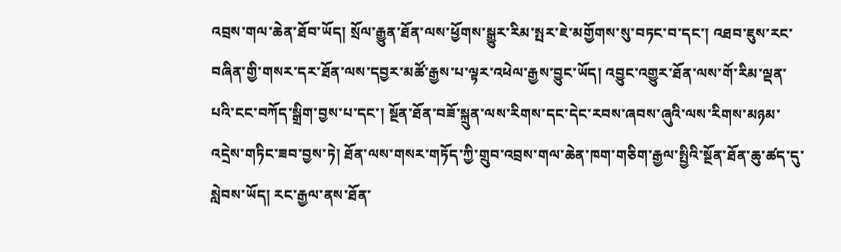འབྲས་གལ་ཆེན་ཐོབ་ཡོད། སྲོལ་རྒྱུན་ཐོན་ལས་ཕྱོགས་སྒྱུར་རིམ་སྤར་ཇེ་མགྱོགས་སུ་བཏང་བ་དང་། འཐབ་ཇུས་རང་བཞིན་གྱི་གསར་དར་ཐོན་ལས་དབྱར་མཚོ་རྒྱས་པ་ལྟར་འཕེལ་རྒྱས་བྱུང་ཡོད། འབྱུང་འགྱུར་ཐོན་ལས་གོ་རིམ་ལྡན་པའི་ངང་བཀོད་སྒྲིག་བྱས་པ་དང་། སྔོན་ཐོན་བཟོ་སྐྲུན་ལས་རིགས་དང་དེང་རབས་ཞབས་ཞུའི་ལས་རིགས་མཉམ་འདྲེས་གཏིང་ཟབ་བྱས་ཏེ། ཐོན་ལས་གསར་གཏོད་ཀྱི་གྲུབ་འབྲས་གལ་ཆེན་ཁག་གཅིག་རྒྱལ་སྤྱིའི་སྔོན་ཐོན་ཆུ་ཚད་དུ་སླེབས་ཡོད། རང་རྒྱལ་ནས་ཐོན་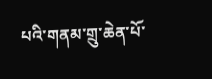པའི་གནམ་གྲུ་ཆེན་པོ་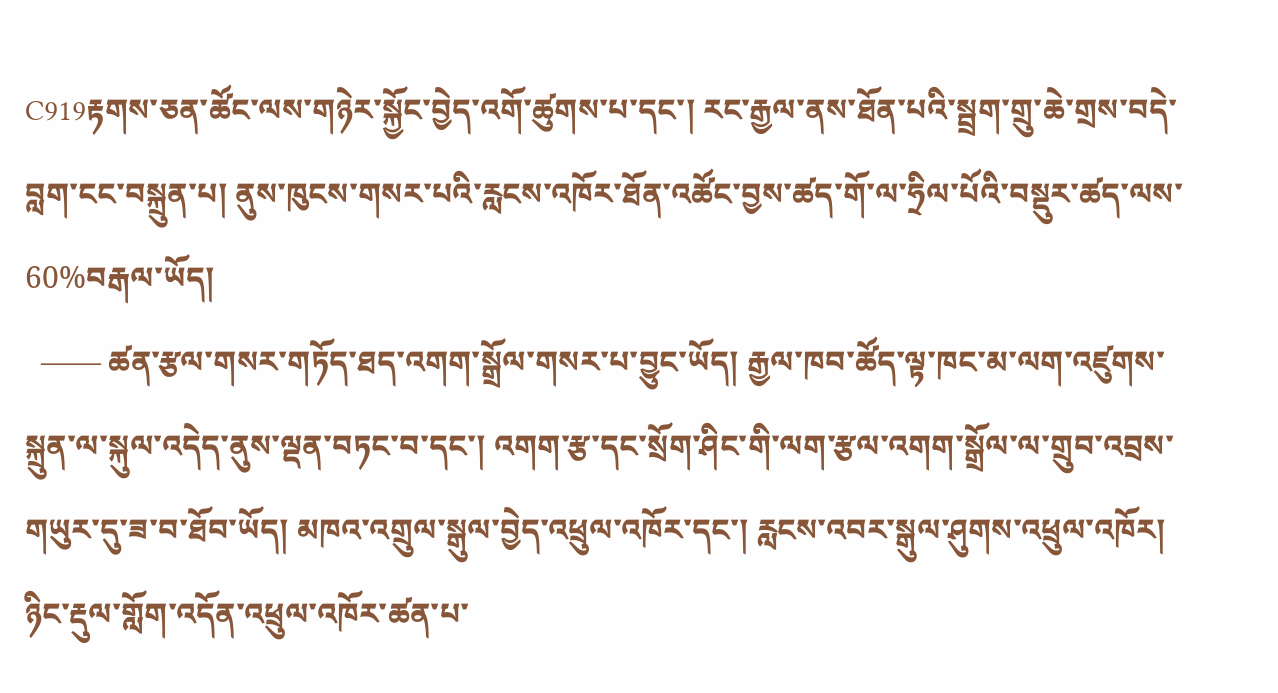C919རྟགས་ཅན་ཚོང་ལས་གཉེར་སྐྱོང་བྱེད་འགོ་ཚུགས་པ་དང་། རང་རྒྱལ་ནས་ཐོན་པའི་སྦྲག་གྲུ་ཆེ་གྲས་བདེ་བླག་ངང་བསྐྲུན་པ། ནུས་ཁུངས་གསར་པའི་རླངས་འཁོར་ཐོན་འཚོང་བྱས་ཚད་གོ་ལ་ཧྲིལ་པོའི་བསྡུར་ཚད་ལས་60%བརྒལ་ཡོད།
  —— ཚན་རྩལ་གསར་གཏོད་ཐད་འགག་སྒྲོལ་གསར་པ་བྱུང་ཡོད། རྒྱལ་ཁབ་ཚོད་ལྟ་ཁང་མ་ལག་འཛུགས་སྐྲུན་ལ་སྐུལ་འདེད་ནུས་ལྡན་བཏང་བ་དང་། འགག་རྩ་དང་སྲོག་ཤིང་གི་ལག་རྩལ་འགག་སྒྲོལ་ལ་གྲུབ་འབྲས་གཡུར་དུ་ཟ་བ་ཐོབ་ཡོད། མཁའ་འགྲུལ་སྒུལ་བྱེད་འཕྲུལ་འཁོར་དང་། རླངས་འབར་སྒུལ་ཤུགས་འཕྲུལ་འཁོར། ཉིང་རྡུལ་གློག་འདོན་འཕྲུལ་འཁོར་ཚན་པ་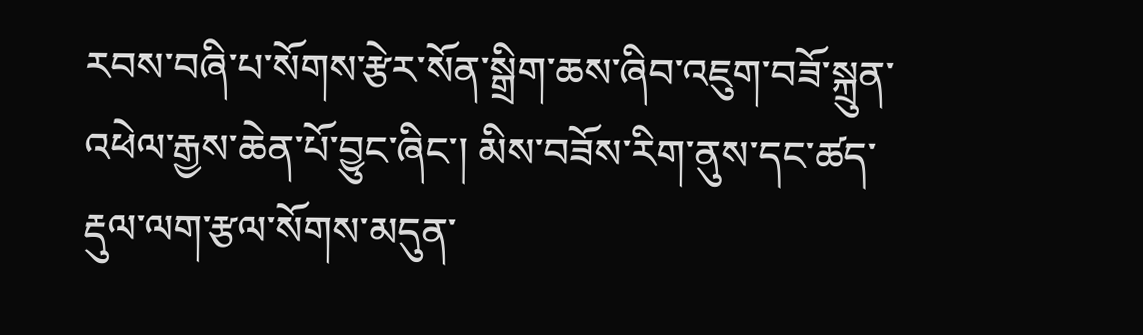རབས་བཞི་པ་སོགས་རྩེར་སོན་སྒྲིག་ཆས་ཞིབ་འཇུག་བཟོ་སྐྲུན་འཕེལ་རྒྱས་ཆེན་པོ་བྱུང་ཞིང་། མིས་བཟོས་རིག་ནུས་དང་ཚད་རྡུལ་ལག་རྩལ་སོགས་མདུན་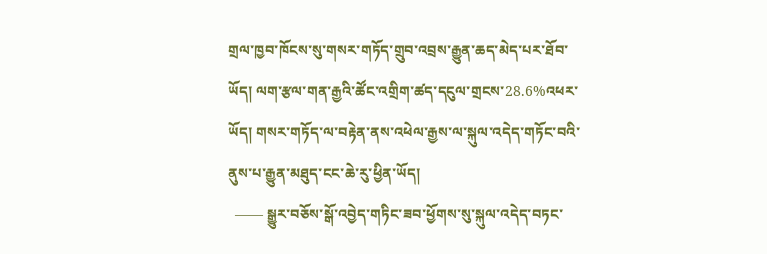གྲལ་ཁྱབ་ཁོངས་སུ་གསར་གཏོད་གྲུབ་འབྲས་རྒྱུན་ཆད་མེད་པར་ཐོབ་ཡོད། ལག་རྩལ་གན་རྒྱའི་ཚོང་འགྲིག་ཚད་དངུལ་གྲངས་28.6%འཕར་ཡོད། གསར་གཏོད་ལ་བརྟེན་ནས་འཕེལ་རྒྱས་ལ་སྐུལ་འདེད་གཏོང་བའི་ནུས་པ་རྒྱུན་མཐུད་ངང་ཆེ་རུ་ཕྱིན་ཡོད།
  —— སྒྱུར་བཅོས་སྒོ་འབྱེད་གཏིང་ཟབ་ཕྱོགས་སུ་སྐུལ་འདེད་བཏང་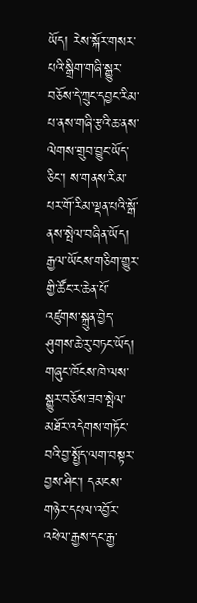ཡོད། རེས་སྐོར་གསར་པའི་སྒྲིག་གཞི་སྒྱུར་བཅོས་དེ་ཀྲུང་དབྱང་རིམ་པ་ནས་གཞི་རྩའི་ཆ་ནས་ལེགས་གྲུབ་བྱུང་ཡོད་ཅིང་། ས་གནས་རིམ་པར་གོ་རིམ་ལྡན་པའི་སྒོ་ནས་སྤེལ་བཞིན་ཡོད། རྒྱལ་ཡོངས་གཅིག་གྱུར་གྱི་ཚོང་ར་ཆེན་པོ་འཛུགས་སྐྲུན་བྱེད་ཤུགས་ཆེ་རུ་བཏང་ཡོད། གཞུང་ཁོངས་ཁེ་ལས་སྒྱུར་བཅོས་ཟབ་སྤེལ་མཐོར་འདེགས་གཏོང་བའི་བྱ་སྤྱོད་ལག་བསྟར་བྱས་ཤིང་། དམངས་གཉེར་དཔལ་འབྱོར་འཕེལ་རྒྱས་དང་རྒྱ་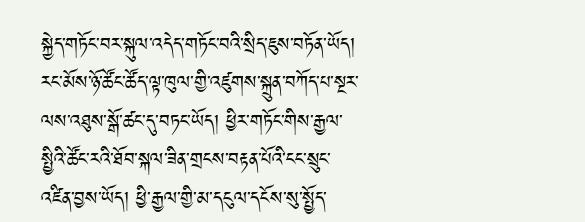སྐྱེད་གཏོང་བར་སྐུལ་འདེད་གཏོང་བའི་སྲིད་ཇུས་བཏོན་ཡོད། རང་མོས་ཉོ་ཚོང་ཚོད་ལྟ་ཁུལ་གྱི་འཛུགས་སྐྲུན་བཀོད་པ་སྔར་ལས་འཐུས་སྒོ་ཚང་དུ་བཏང་ཡོད། ཕྱིར་གཏོང་གིས་རྒྱལ་སྤྱིའི་ཚོང་རའི་ཐོབ་སྐལ་ཟིན་གྲངས་བརྟན་པོའི་ངང་སྲུང་འཛིན་བྱས་ཡོད། ཕྱི་རྒྱལ་གྱི་མ་དངུལ་དངོས་སུ་སྤྱོད་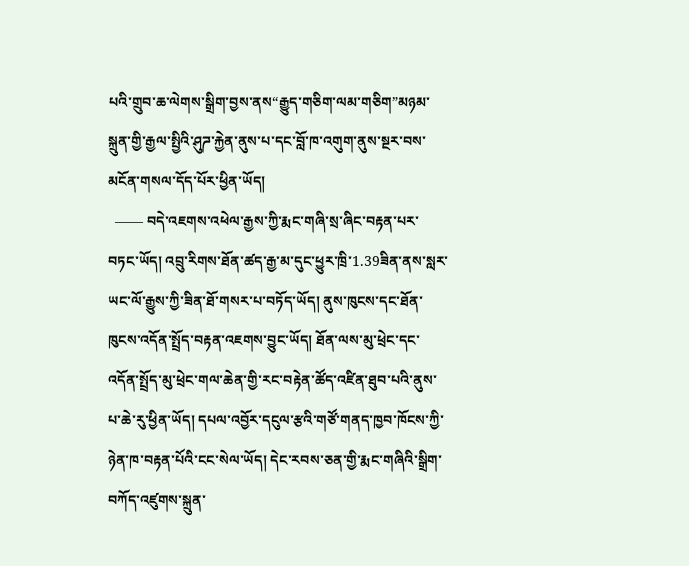པའི་གྲུབ་ཆ་ལེགས་སྒྲིག་བྱས་ནས“རྒྱུད་གཅིག་ལམ་གཅིག”མཉམ་སྐྲུན་གྱི་རྒྱལ་སྤྱིའི་ཤུཌ་རྐྱེན་ནུས་པ་དང་བློ་ཁ་འགུག་ནུས་སྔར་བས་མངོན་གསལ་དོད་པོར་ཕྱིན་ཡོད།
  —— བདེ་འཇགས་འཕེལ་རྒྱས་ཀྱི་རྨང་གཞི་སྲ་ཞིང་བརྟན་པར་བཏང་ཡོད། འབྲུ་རིགས་ཐོན་ཚད་རྒྱ་མ་དུང་ཕྱུར་ཁྲི་1.39ཟིན་ནས་སླར་ཡང་ལོ་རྒྱུས་ཀྱི་ཟིན་ཐོ་གསར་པ་བཏོད་ཡོད། ནུས་ཁུངས་དང་ཐོན་ཁུངས་འདོན་སྤྲོད་བརྟན་འཇགས་བྱུང་ཡོད། ཐོན་ལས་མུ་ཕྲེང་དང་འདོན་སྤྲོད་མུ་ཕྲེང་གལ་ཆེན་གྱི་རང་བརྟེན་ཚོད་འཛིན་ཐུབ་པའི་ནུས་པ་ཆེ་རུ་ཕྱིན་ཡོད། དཔལ་འབྱོར་དངུལ་རྩའི་གཙོ་གནད་ཁྱབ་ཁོངས་ཀྱི་ཉེན་ཁ་བརྟན་པོའི་ངང་སེལ་ཡོད། དེང་རབས་ཅན་གྱི་རྨང་གཞིའི་སྒྲིག་བཀོད་འཛུགས་སྐྲུན་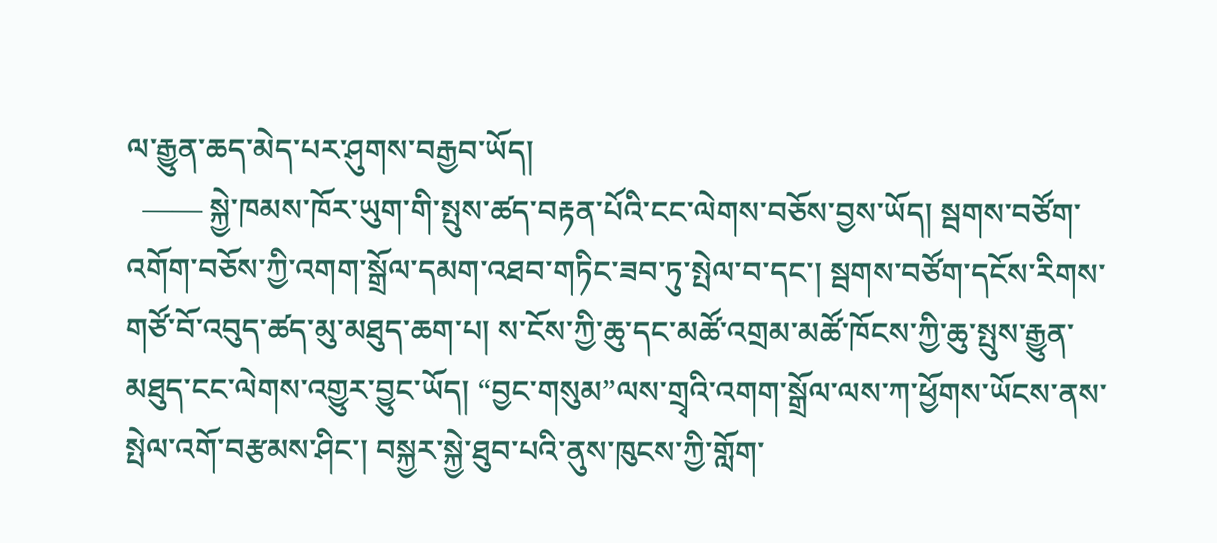ལ་རྒྱུན་ཆད་མེད་པར་ཤུགས་བརྒྱབ་ཡོད།
  —— སྐྱེ་ཁམས་ཁོར་ཡུག་གི་སྤུས་ཚད་བརྟན་པོའི་ངང་ལེགས་བཅོས་བྱས་ཡོད། སྦགས་བཙོག་འགོག་བཅོས་ཀྱི་འགག་སྒྲོལ་དམག་འཐབ་གཏིང་ཟབ་ཏུ་སྤེལ་བ་དང་། སྦགས་བཙོག་དངོས་རིགས་གཙོ་བོ་འབུད་ཚད་མུ་མཐུད་ཆག་པ། ས་ངོས་ཀྱི་ཆུ་དང་མཚོ་འགྲམ་མཚོ་ཁོངས་ཀྱི་ཆུ་སྤུས་རྒྱུན་མཐུད་ངང་ལེགས་འགྱུར་བྱུང་ཡོད། “བྱང་གསུམ”ལས་གྲྭའི་འགག་སྒྲོལ་ལས་ཀ་ཕྱོགས་ཡོངས་ནས་སྤེལ་འགོ་བརྩམས་ཤིང་། བསྐྱར་སྐྱེ་ཐུབ་པའི་ནུས་ཁུངས་ཀྱི་གློག་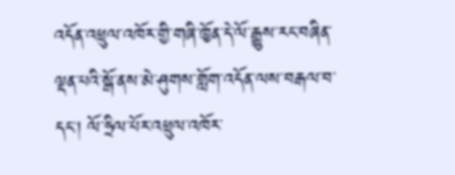འདོན་འཕྲུལ་འཁོར་གྱི་གཞི་ཁྱོན་དེ་ལོ་རྒྱུས་རང་བཞིན་ལྡན་པའི་སྒོ་ནས་མེ་ཤུགས་གློག་འདོན་ལས་བརྒལ་བ་དང་། ལོ་ཧྲིལ་པོར་འཕྲུལ་འཁོར་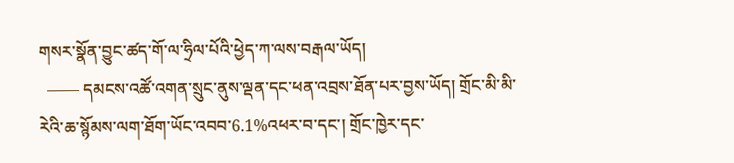གསར་སྣོན་བྱུང་ཚད་གོ་ལ་ཧྲིལ་པོའི་ཕྱེད་ཀ་ལས་བརྒལ་ཡོད།
  —— དམངས་འཚོ་འགན་སྲུང་ནུས་ལྡན་དང་ཕན་འབྲས་ཐོན་པར་བྱས་ཡོད། གྲོང་མི་མི་རེའི་ཆ་སྙོམས་ལག་ཐོག་ཡོང་འབབ་6.1%འཕར་བ་དང་། གྲོང་ཁྱེར་དང་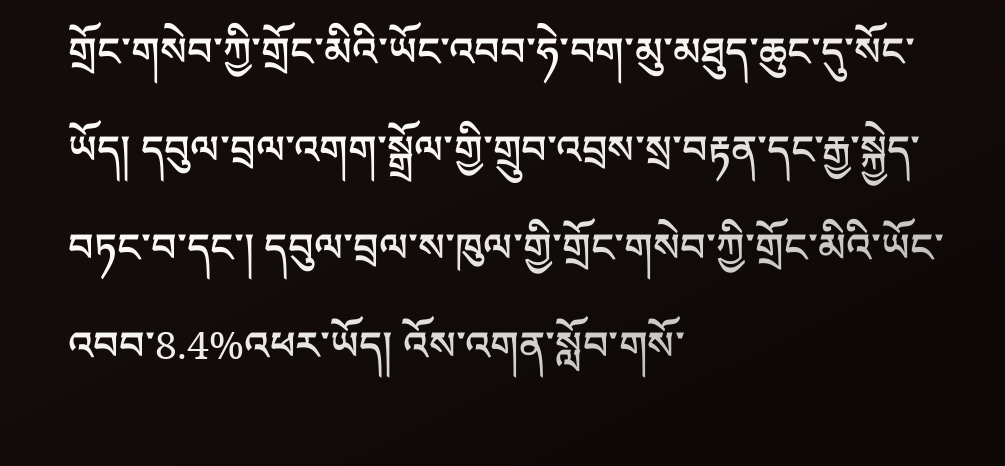གྲོང་གསེབ་ཀྱི་གྲོང་མིའི་ཡོང་འབབ་ཧེ་བག་མུ་མཐུད་ཆུང་དུ་སོང་ཡོད། དབུལ་བྲལ་འགག་སྒྲོལ་གྱི་གྲུབ་འབྲས་སྲ་བརྟན་དང་རྒྱ་སྐྱེད་བཏང་བ་དང་། དབུལ་བྲལ་ས་ཁུལ་གྱི་གྲོང་གསེབ་ཀྱི་གྲོང་མིའི་ཡོང་འབབ་8.4%འཕར་ཡོད། འོས་འགན་སློབ་གསོ་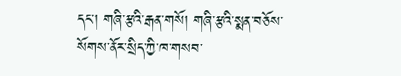དང་། གཞི་རྩའི་རྒན་གསོ། གཞི་རྩའི་སྨན་བཅོས་སོགས་ནོར་སྲིད་ཀྱི་ཁ་གསབ་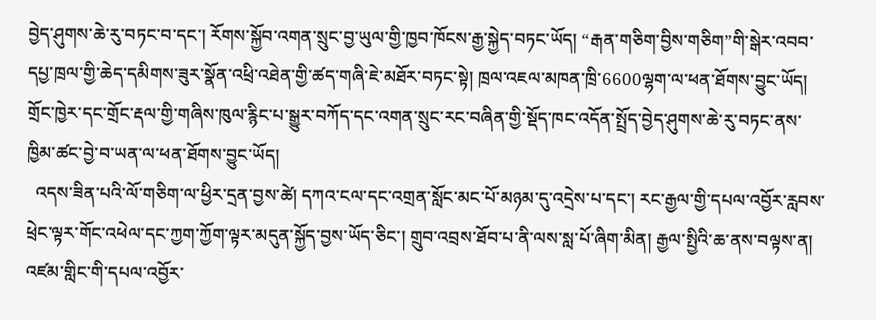བྱེད་ཤུགས་ཆེ་རུ་བཏང་བ་དང་། རོགས་སྐྱོབ་འགན་སྲུང་བྱ་ཡུལ་གྱི་ཁྱབ་ཁོངས་རྒྱ་སྐྱེད་བཏང་ཡོད། “རྒན་གཅིག་བྱིས་གཅིག”གི་སྒེར་འབབ་དཔྱ་ཁྲལ་གྱི་ཆེད་དམིགས་ཟུར་སྣོན་འཕྲི་འཐེན་གྱི་ཚད་གཞི་ཇེ་མཐོར་བཏང་སྟེ། ཁྲལ་འཇལ་མཁན་ཁྲི་6600ལྷག་ལ་ཕན་ཐོགས་བྱུང་ཡོད། གྲོང་ཁྱེར་དང་གྲོང་རྡལ་གྱི་གཞིས་ཁུལ་རྙིང་པ་སྒྱུར་བཀོད་དང་འགན་སྲུང་རང་བཞིན་གྱི་སྡོད་ཁང་འདོན་སྤྲོད་བྱེད་ཤུགས་ཆེ་རུ་བཏང་ནས་ཁྱིམ་ཚང་བྱེ་བ་ཡན་ལ་ཕན་ཐོགས་བྱུང་ཡོད།
  འདས་ཟིན་པའི་ལོ་གཅིག་ལ་ཕྱིར་དྲན་བྱས་ཚེ། དཀའ་ངལ་དང་འགྲན་སློང་མང་པོ་མཉམ་དུ་འདྲེས་པ་དང་། རང་རྒྱལ་གྱི་དཔལ་འབྱོར་རླབས་ཕྲེང་ལྟར་གོང་འཕེལ་དང་ཀྱག་ཀྱོག་ལྟར་མདུན་སྐྱོད་བྱས་ཡོད་ཅིང་། གྲུབ་འབྲས་ཐོབ་པ་ནི་ལས་སླ་པོ་ཞིག་མིན། རྒྱལ་སྤྱིའི་ཆ་ནས་བལྟས་ན། འཛམ་གླིང་གི་དཔལ་འབྱོར་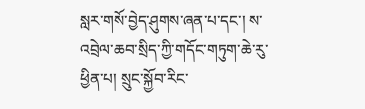སླར་གསོ་བྱེད་ཤུགས་ཞན་པ་དང་། ས་འབྲེལ་ཆབ་སྲིད་ཀྱི་གདོང་གཏུག་ཆེ་རུ་ཕྱིན་པ། སྲུང་སྐྱོབ་རིང་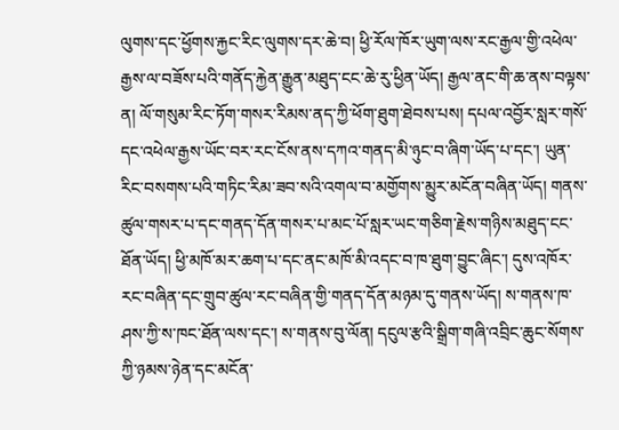ལུགས་དང་ཕྱོགས་རྐྱང་རིང་ལུགས་དར་ཆེ་བ། ཕྱི་རོལ་ཁོར་ཡུག་ལས་རང་རྒྱལ་གྱི་འཕེལ་རྒྱས་ལ་བཟོས་པའི་གནོད་རྐྱེན་རྒྱུན་མཐུད་ངང་ཆེ་རུ་ཕྱིན་ཡོད། རྒྱལ་ནང་གི་ཆ་ནས་བལྟས་ན། ལོ་གསུམ་རིང་ཏོག་གསར་རིམས་ནད་ཀྱི་ཕོག་ཐུག་ཐེབས་པས། དཔལ་འབྱོར་སླར་གསོ་དང་འཕེལ་རྒྱས་ཡོང་བར་རང་ངོས་ནས་དཀའ་གནད་མི་ཉུང་བ་ཞིག་ཡོད་པ་དང་། ཡུན་རིང་བསགས་པའི་གཏིང་རིམ་ཟབ་སའི་འགལ་བ་མགྱོགས་མྱུར་མངོན་བཞིན་ཡོད། གནས་ཚུལ་གསར་པ་དང་གནད་དོན་གསར་པ་མང་པོ་སླར་ཡང་གཅིག་རྗེས་གཉིས་མཐུད་ངང་ཐོན་ཡོད། ཕྱི་མཁོ་མར་ཆག་པ་དང་ནང་མཁོ་མི་འདང་བ་ཁ་ཐུག་བྱུང་ཞིང་། དུས་འཁོར་རང་བཞིན་དང་གྲུབ་ཚུལ་རང་བཞིན་གྱི་གནད་དོན་མཉམ་དུ་གནས་ཡོད། ས་གནས་ཁ་ཤས་ཀྱི་ས་ཁང་ཐོན་ལས་དང་། ས་གནས་བུ་ལོན། དངུལ་རྩའི་སྒྲིག་གཞི་འབྲིང་ཆུང་སོགས་ཀྱི་ཉམས་ཉེན་དང་མངོན་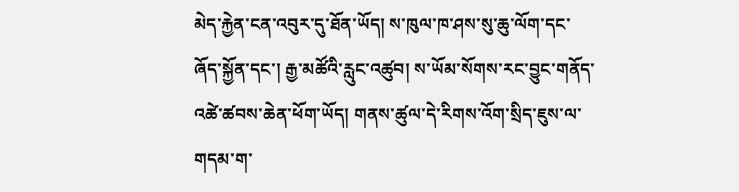མེད་རྐྱེན་ངན་འབུར་དུ་ཐོན་ཡོད། ས་ཁུལ་ཁ་ཤས་སུ་ཆུ་ལོག་དང་ཞོད་སྐྱོན་དང་། རྒྱ་མཚོའི་རླུང་འཚུབ། ས་ཡོམ་སོགས་རང་བྱུང་གནོད་འཚེ་ཚབས་ཆེན་ཕོག་ཡོད། གནས་ཚུལ་དེ་རིགས་འོག་སྲིད་ཇུས་ལ་གདམ་ག་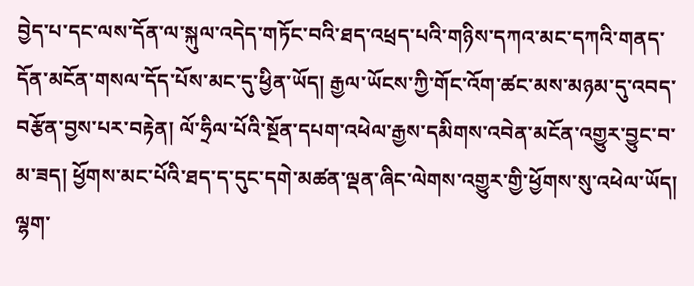བྱེད་པ་དང་ལས་དོན་ལ་སྐུལ་འདེད་གཏོང་བའི་ཐད་འཕྲད་པའི་གཉིས་དཀའ་མང་དཀའི་གནད་དོན་མངོན་གསལ་དོད་པོས་མང་དུ་ཕྱིན་ཡོད། རྒྱལ་ཡོངས་ཀྱི་གོང་འོག་ཚང་མས་མཉམ་དུ་འབད་བརྩོན་བྱས་པར་བརྟེན། ལོ་ཧྲིལ་པོའི་སྔོན་དཔག་འཕེལ་རྒྱས་དམིགས་འབེན་མངོན་འགྱུར་བྱུང་བ་མ་ཟད། ཕྱོགས་མང་པོའི་ཐད་ད་དུང་དགེ་མཚན་ལྡན་ཞིང་ལེགས་འགྱུར་གྱི་ཕྱོགས་སུ་འཕེལ་ཡོད། ལྷག་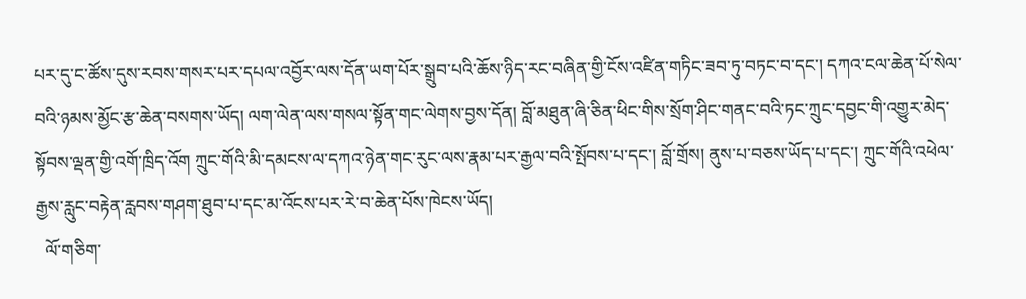པར་དུ་ང་ཚོས་དུས་རབས་གསར་པར་དཔལ་འབྱོར་ལས་དོན་ཡག་པོར་སྒྲུབ་པའི་ཆོས་ཉིད་རང་བཞིན་གྱི་ངོས་འཛིན་གཏིང་ཟབ་ཏུ་བཏང་བ་དང་། དཀའ་ངལ་ཆེན་པོ་སེལ་བའི་ཉམས་མྱོང་རྩ་ཆེན་བསགས་ཡོད། ལག་ལེན་ལས་གསལ་སྟོན་གང་ལེགས་བྱས་དོན། བློ་མཐུན་ཞི་ཅིན་ཕིང་གིས་སྲོག་ཤིང་གནང་བའི་ཏང་ཀྲུང་དབྱང་གི་འགྱུར་མེད་སྟོབས་ལྡན་གྱི་འགོ་ཁྲིད་འོག ཀྲུང་གོའི་མི་དམངས་ལ་དཀའ་ཉེན་གང་རུང་ལས་རྣམ་པར་རྒྱལ་བའི་སྤོབས་པ་དང་། བློ་གྲོས། ནུས་པ་བཅས་ཡོད་པ་དང་། ཀྲུང་གོའི་འཕེལ་རྒྱས་རླུང་བརྟེན་རླབས་གཤག་ཐུབ་པ་དང་མ་འོངས་པར་རེ་བ་ཆེན་པོས་ཁེངས་ཡོད།
  ལོ་གཅིག་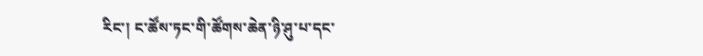རིང་། ང་ཚོས་ཏང་གི་ཚོགས་ཆེན་ཉི་ཤུ་པ་དང་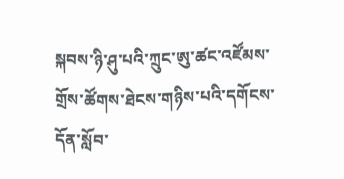སྐབས་ཉི་ཤུ་པའི་ཀྲུང་ཨུ་ཚང་འཛོམས་གྲོས་ཚོགས་ཐེངས་གཉིས་པའི་དགོངས་དོན་སློབ་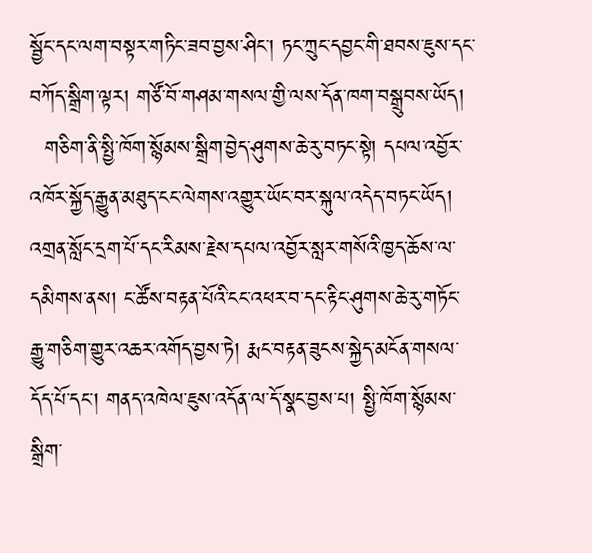སྦྱོང་དང་ལག་བསྟར་གཏིང་ཟབ་བྱས་ཤིང་། ཏང་ཀྲུང་དབྱང་གི་ཐབས་ཇུས་དང་བཀོད་སྒྲིག་ལྟར། གཙོ་བོ་གཤམ་གསལ་གྱི་ལས་དོན་ཁག་བསྒྲུབས་ཡོད།
  གཅིག་ནི་སྤྱི་ཁོག་སྙོམས་སྒྲིག་བྱེད་ཤུགས་ཆེ་རུ་བཏང་སྟེ། དཔལ་འབྱོར་འཁོར་སྐྱོད་རྒྱུན་མཐུད་ངང་ལེགས་འགྱུར་ཡོང་བར་སྐུལ་འདེད་བཏང་ཡོད། འགྲན་སློང་དྲག་པོ་དང་རིམས་རྗེས་དཔལ་འབྱོར་སླར་གསོའི་ཁྱད་ཆོས་ལ་དམིགས་ནས། ང་ཚོས་བརྟན་པོའི་ངང་འཕར་བ་དང་རྟིང་ཤུགས་ཆེ་རུ་གཏོང་རྒྱུ་གཅིག་གྱུར་འཆར་འགོད་བྱས་ཏེ། རྨང་བརྟན་ཟུངས་སྐྱེད་མངོན་གསལ་དོད་པོ་དང་། གནད་འཁེལ་ཇུས་འདོན་ལ་དོ་སྣང་བྱས་པ། སྤྱི་ཁོག་སྙོམས་སྒྲིག་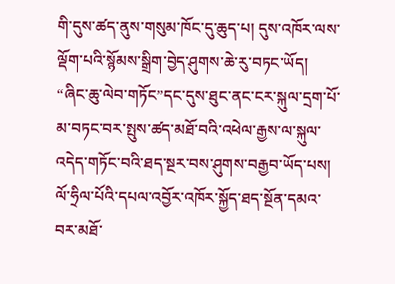གི་དུས་ཚད་ནུས་གསུམ་ཁོང་དུ་ཆུད་པ། དུས་འཁོར་ལས་ལྡོག་པའི་སྙོམས་སྒྲིག་བྱེད་ཤུགས་ཆེ་རུ་བཏང་ཡོད། “ཞིང་ཆུ་ལེབ་གཏོང”དང་དུས་ཐུང་ནང་ངར་སྐུལ་དྲག་པོ་མ་བཏང་བར་སྤུས་ཚད་མཐོ་བའི་འཕེལ་རྒྱས་ལ་སྐུལ་འདེད་གཏོང་བའི་ཐད་སྔར་བས་ཤུགས་བརྒྱབ་ཡོད་པས། ལོ་ཧྲིལ་པོའི་དཔལ་འབྱོར་འཁོར་སྐྱོད་ཐད་སྔོན་དམའ་བར་མཐོ་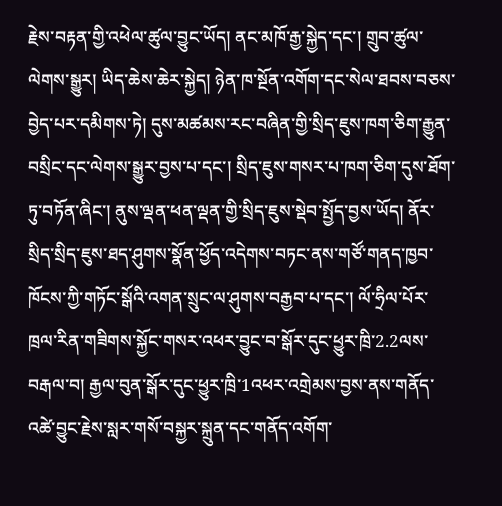རྗེས་བརྟན་གྱི་འཕེལ་ཚུལ་བྱུང་ཡོད། ནང་མཁོ་རྒྱ་སྐྱེད་དང་། གྲུབ་ཚུལ་ལེགས་སྒྱུར། ཡིད་ཆེས་ཆེར་སྐྱེད། ཉེན་ཁ་སྔོན་འགོག་དང་སེལ་ཐབས་བཅས་བྱེད་པར་དམིགས་ཏེ། དུས་མཚམས་རང་བཞིན་གྱི་སྲིད་ཇུས་ཁག་ཅིག་རྒྱུན་བསྲིང་དང་ལེགས་སྒྱུར་བྱས་པ་དང་། སྲིད་ཇུས་གསར་པ་ཁག་ཅིག་དུས་ཐོག་ཏུ་བཏོན་ཞིང་། ནུས་ལྡན་ཕན་ལྡན་གྱི་སྲིད་ཇུས་སྡེབ་སྤྱོད་བྱས་ཡོད། ནོར་སྲིད་སྲིད་ཇུས་ཐད་ཤུགས་སྣོན་ཕྱོད་འདེགས་བཏང་ནས་གཙོ་གནད་ཁྱབ་ཁོངས་ཀྱི་གཏོང་སྒོའི་འགན་སྲུང་ལ་ཤུགས་བརྒྱབ་པ་དང་། ལོ་ཧྲིལ་པོར་ཁྲལ་རིན་གཟིགས་སྐྱོང་གསར་འཕར་བྱུང་བ་སྒོར་དུང་ཕྱུར་ཁྲི་2.2ལས་བརྒལ་བ། རྒྱལ་བུན་སྒོར་དུང་ཕྱུར་ཁྲི་1འཕར་འགྲེམས་བྱས་ནས་གནོད་འཚེ་བྱུང་རྗེས་སླར་གསོ་བསྐྱར་སྐྲུན་དང་གནོད་འགོག་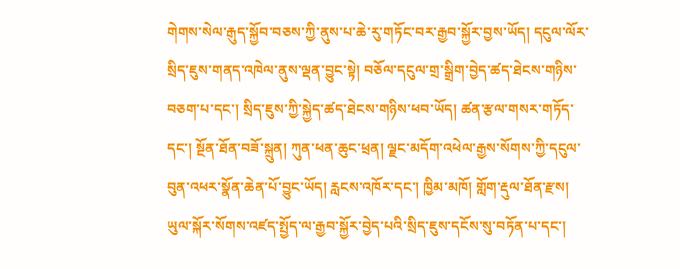གེགས་སེལ་རྒུད་སྐྱོབ་བཅས་ཀྱི་ནུས་པ་ཆེ་རུ་གཏོང་བར་རྒྱབ་སྐྱོར་བྱས་ཡོད། དངུལ་ལོར་སྲིད་ཇུས་གནད་འཁེལ་ནུས་ལྡན་བྱུང་སྟེ། བཅོལ་དངུལ་གྲ་སྒྲིག་བྱེད་ཚད་ཐེངས་གཉིས་བཅག་པ་དང་། སྲིད་ཇུས་ཀྱི་སྐྱེད་ཚད་ཐེངས་གཉིས་ཕབ་ཡོད། ཚན་རྩལ་གསར་གཏོད་དང་། སྔོན་ཐོན་བཟོ་སྐྲུན། ཀུན་ཕན་ཆུང་ཕྲན། ལྗང་མདོག་འཕེལ་རྒྱས་སོགས་ཀྱི་དངུལ་བུན་འཕར་སྣོན་ཆེན་པོ་བྱུང་ཡོད། རླངས་འཁོར་དང་། ཁྱིམ་མཁོ། གློག་རྡུལ་ཐོན་རྫས། ཡུལ་སྐོར་སོགས་འཛད་སྤྱོད་ལ་རྒྱབ་སྐྱོར་བྱེད་པའི་སྲིད་ཇུས་དངོས་སུ་བཏོན་པ་དང་།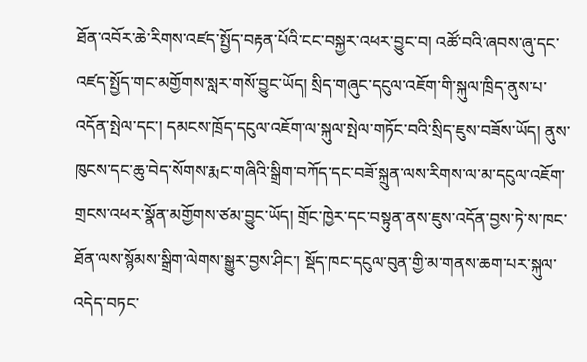ཐོན་འབོར་ཆེ་རིགས་འཛད་སྤྱོད་བརྟན་པོའི་ངང་བསྐྱར་འཕར་བྱུང་བ། འཚོ་བའི་ཞབས་ཞུ་དང་འཛད་སྤྱོད་གང་མགྱོགས་སླར་གསོ་བྱུང་ཡོད། སྲིད་གཞུང་དངུལ་འཇོག་གི་སྐུལ་ཁྲིད་ནུས་པ་འདོན་སྤེལ་དང་། དམངས་ཁྲོད་དངུལ་འཇོག་ལ་སྐུལ་སྤེལ་གཏོང་བའི་སྲིད་ཇུས་བཟོས་ཡོད། ནུས་ཁུངས་དང་ཆུ་བེད་སོགས་རྨང་གཞིའི་སྒྲིག་བཀོད་དང་བཟོ་སྐྲུན་ལས་རིགས་ལ་མ་དངུལ་འཇོག་གྲངས་འཕར་སྣོན་མགྱོགས་ཙམ་བྱུང་ཡོད། གྲོང་ཁྱེར་དང་བསྟུན་ནས་ཇུས་འདོན་བྱས་ཏེ་ས་ཁང་ཐོན་ལས་སྙོམས་སྒྲིག་ལེགས་སྒྱུར་བྱས་ཤིང་། སྡོད་ཁང་དངུལ་བུན་གྱི་མ་གནས་ཆག་པར་སྐུལ་འདེད་བཏང་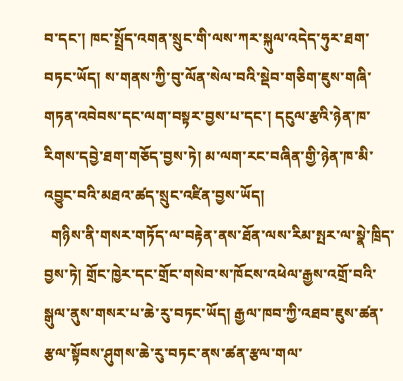བ་དང་། ཁང་སྤྲོད་འགན་སྲུང་གི་ལས་ཀར་སྐུལ་འདེད་ཧུར་ཐག་བཏང་ཡོད། ས་གནས་ཀྱི་བུ་ལོན་སེལ་བའི་སྡེབ་གཅིག་ཇུས་གཞི་གཏན་འབེབས་དང་ལག་བསྟར་བྱས་པ་དང་། དངུལ་རྩའི་ཉེན་ཁ་རིགས་དབྱེ་ཐག་གཅོད་བྱས་ཏེ། མ་ལག་རང་བཞིན་གྱི་ཉེན་ཁ་མི་འབྱུང་བའི་མཐའ་ཚད་སྲུང་འཛིན་བྱས་ཡོད།
  གཉིས་ནི་གསར་གཏོད་ལ་བརྟེན་ནས་ཐོན་ལས་རིམ་སྤར་ལ་སྣེ་ཁྲིད་བྱས་ཏེ། གྲོང་ཁྱེར་དང་གྲོང་གསེབ་ས་ཁོངས་འཕེལ་རྒྱས་འགྲོ་བའི་སྒུལ་ནུས་གསར་པ་ཆེ་རུ་བཏང་ཡོད། རྒྱལ་ཁབ་ཀྱི་འཐབ་ཇུས་ཚན་རྩལ་སྟོབས་ཤུགས་ཆེ་རུ་བཏང་ནས་ཚན་རྩལ་གལ་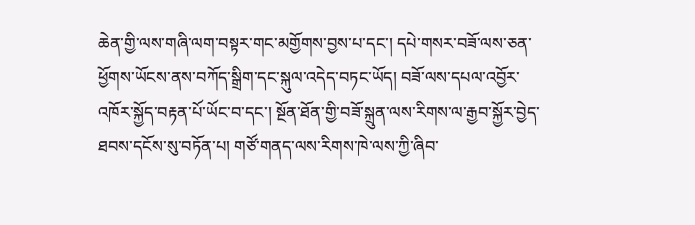ཆེན་གྱི་ལས་གཞི་ལག་བསྟར་གང་མགྱོགས་བྱས་པ་དང་། དཔེ་གསར་བཟོ་ལས་ཅན་ཕྱོགས་ཡོངས་ནས་བཀོད་སྒྲིག་དང་སྐུལ་འདེད་བཏང་ཡོད། བཟོ་ལས་དཔལ་འབྱོར་འཁོར་སྐྱོད་བརྟན་པོ་ཡོང་བ་དང་། སྔོན་ཐོན་གྱི་བཟོ་སྐྲུན་ལས་རིགས་ལ་རྒྱབ་སྐྱོར་བྱེད་ཐབས་དངོས་སུ་བཏོན་པ། གཙོ་གནད་ལས་རིགས་ཁེ་ལས་ཀྱི་ཞིབ་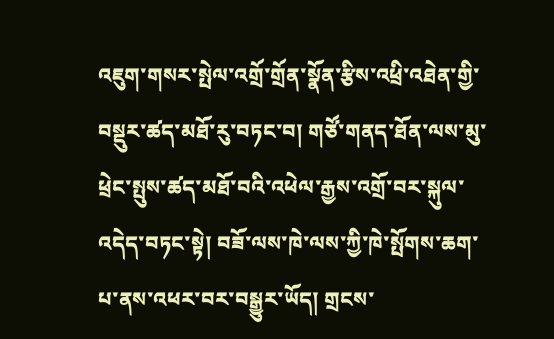འཇུག་གསར་སྤེལ་འགྲོ་གྲོན་སྣོན་རྩིས་འཕྲི་འཐེན་གྱི་བསྡུར་ཚད་མཐོ་རུ་བཏང་བ། གཙོ་གནད་ཐོན་ལས་མུ་ཕྲེང་སྤུས་ཚད་མཐོ་བའི་འཕེལ་རྒྱས་འགྲོ་བར་སྐུལ་འདེད་བཏང་སྟེ། བཟོ་ལས་ཁེ་ལས་ཀྱི་ཁེ་སྤོགས་ཆག་པ་ནས་འཕར་བར་བསྒྱུར་ཡོད། གྲངས་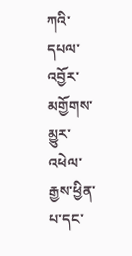ཀའི་དཔལ་འབྱོར་མགྱོགས་མྱུར་འཕེལ་རྒྱས་ཕྱིན་པ་དང་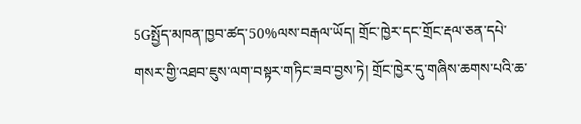5Gསྤྱོད་མཁན་ཁྱབ་ཚད་50%ལས་བརྒལ་ཡོད། གྲོང་ཁྱེར་དང་གྲོང་རྡལ་ཅན་དཔེ་གསར་གྱི་འཐབ་ཇུས་ལག་བསྟར་གཏིང་ཟབ་བྱས་ཏེ། གྲོང་ཁྱེར་དུ་གཞིས་ཆགས་པའི་ཆ་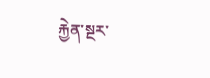རྐྱེན་སྔར་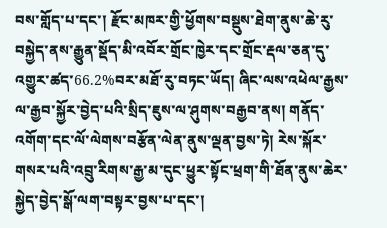བས་གློད་པ་དང་། རྫོང་མཁར་གྱི་ཕྱོགས་བསྡུས་ཐེག་ནུས་ཆེ་རུ་བསྐྱེད་ནས་རྒྱུན་སྡོད་མི་འབོར་གྲོང་ཁྱེར་དང་གྲོང་རྡལ་ཅན་དུ་འགྱུར་ཚད་66.2%བར་མཐོ་རུ་བཏང་ཡོད། ཞིང་ལས་འཕེལ་རྒྱས་ལ་རྒྱབ་སྐྱོར་བྱེད་པའི་སྲིད་ཇུས་ལ་ཤུགས་བརྒྱབ་ནས། གནོད་འགོག་དང་ལོ་ལེགས་བརྩོན་ལེན་ནུས་ལྡན་བྱས་ཏེ། རེས་སྐོར་གསར་པའི་འབྲུ་རིགས་རྒྱ་མ་དུང་ཕྱུར་སྟོང་ཕྲག་གི་ཐོན་ནུས་ཆེར་སྐྱེད་བྱེད་སྒོ་ལག་བསྟར་བྱས་པ་དང་།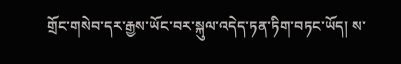གྲོང་གསེབ་དར་རྒྱས་ཡོང་བར་སྐུལ་འདེད་ཏན་ཏིག་བཏང་ཡོད། ས་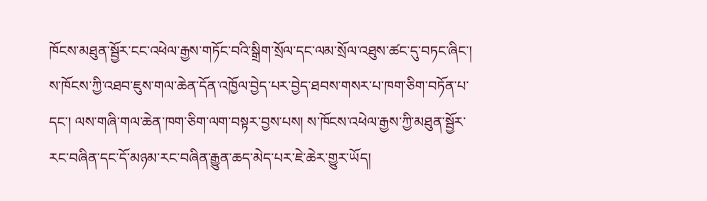ཁོངས་མཐུན་སྦྱོར་ངང་འཕེལ་རྒྱས་གཏོང་བའི་སྒྲིག་སྲོལ་དང་ལམ་སྲོལ་འཐུས་ཚང་དུ་བཏང་ཞིང་། ས་ཁོངས་ཀྱི་འཐབ་ཇུས་གལ་ཆེན་དོན་འཁྱོལ་བྱེད་པར་བྱེད་ཐབས་གསར་པ་ཁག་ཅིག་བཏོན་པ་དང་། ལས་གཞི་གལ་ཆེན་ཁག་ཅིག་ལག་བསྟར་བྱས་པས། ས་ཁོངས་འཕེལ་རྒྱས་ཀྱི་མཐུན་སྦྱོར་རང་བཞིན་དང་དོ་མཉམ་རང་བཞིན་རྒྱུན་ཆད་མེད་པར་ཇེ་ཆེར་གྱུར་ཡོད།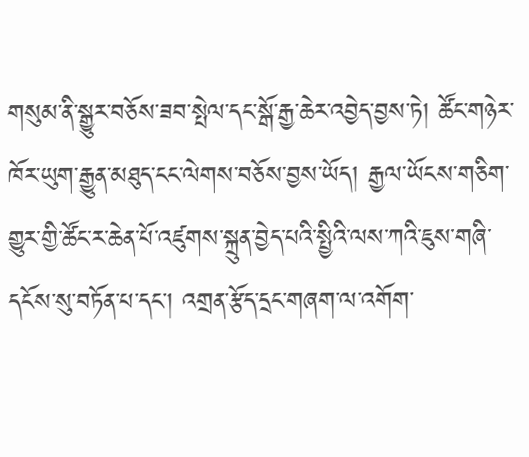གསུམ་ནི་སྒྱུར་བཅོས་ཟབ་སྤེལ་དང་སྒོ་རྒྱ་ཆེར་འབྱེད་བྱས་ཏེ། ཚོང་གཉེར་ཁོར་ཡུག་རྒྱུན་མཐུད་ངང་ལེགས་བཅོས་བྱས་ཡོད། རྒྱལ་ཡོངས་གཅིག་གྱུར་གྱི་ཚོང་ར་ཆེན་པོ་འཛུགས་སྐྲུན་བྱེད་པའི་སྤྱིའི་ལས་ཀའི་ཇུས་གཞི་དངོས་སུ་བཏོན་པ་དང་། འགྲན་རྩོད་དྲང་གཞག་ལ་འགོག་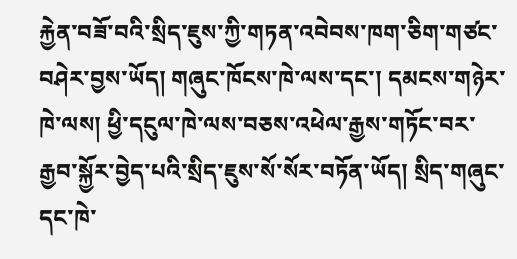རྐྱེན་བཟོ་བའི་སྲིད་ཇུས་ཀྱི་གཏན་འབེབས་ཁག་ཅིག་གཙང་བཤེར་བྱས་ཡོད། གཞུང་ཁོངས་ཁེ་ལས་དང་། དམངས་གཉེར་ཁེ་ལས། ཕྱི་དངུལ་ཁེ་ལས་བཅས་འཕེལ་རྒྱས་གཏོང་བར་རྒྱབ་སྐྱོར་བྱེད་པའི་སྲིད་ཇུས་སོ་སོར་བཏོན་ཡོད། སྲིད་གཞུང་དང་ཁེ་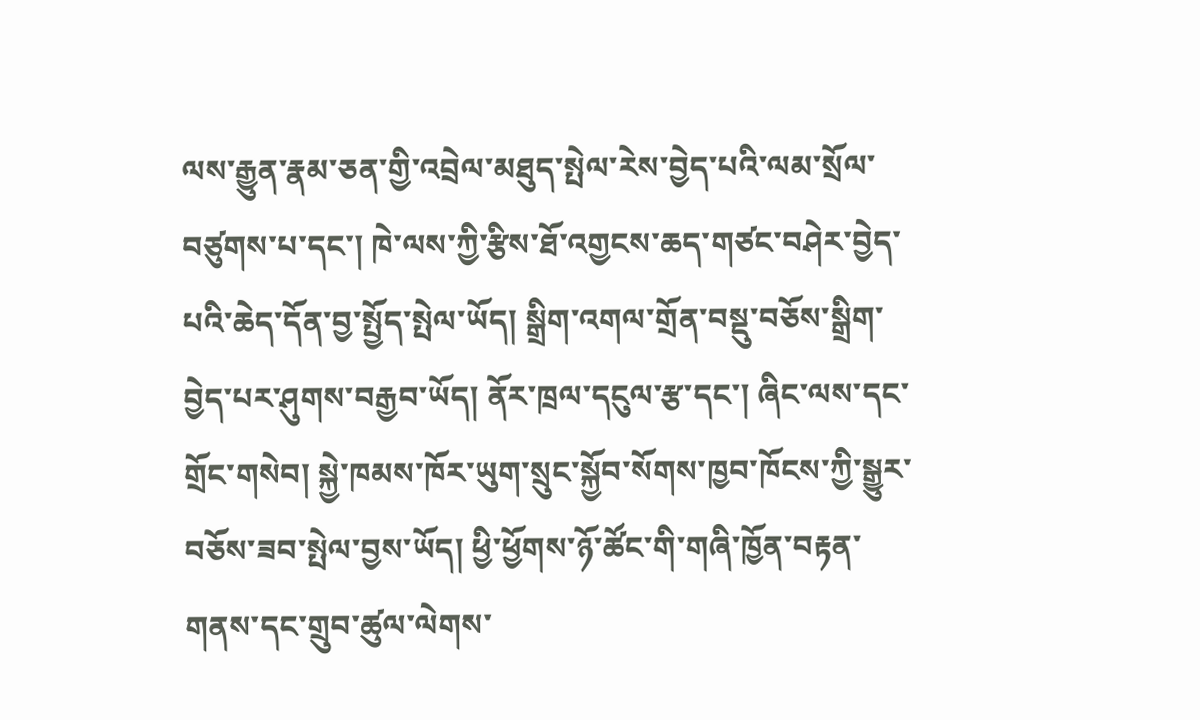ལས་རྒྱུན་རྣམ་ཅན་གྱི་འབྲེལ་མཐུད་སྤེལ་རེས་བྱེད་པའི་ལམ་སྲོལ་བཙུགས་པ་དང་། ཁེ་ལས་ཀྱི་རྩིས་ཐོ་འགྱངས་ཆད་གཙང་བཤེར་བྱེད་པའི་ཆེད་དོན་བྱ་སྤྱོད་སྤེལ་ཡོད། སྒྲིག་འགལ་གྲོན་བསྡུ་བཅོས་སྒྲིག་བྱེད་པར་ཤུགས་བརྒྱབ་ཡོད། ནོར་ཁྲལ་དངུལ་རྩ་དང་། ཞིང་ལས་དང་གྲོང་གསེབ། སྐྱེ་ཁམས་ཁོར་ཡུག་སྲུང་སྐྱོབ་སོགས་ཁྱབ་ཁོངས་ཀྱི་སྒྱུར་བཅོས་ཟབ་སྤེལ་བྱས་ཡོད། ཕྱི་ཕྱོགས་ཉོ་ཚོང་གི་གཞི་ཁྱོན་བརྟན་གནས་དང་གྲུབ་ཚུལ་ལེགས་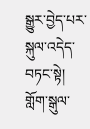སྒྱུར་བྱེད་པར་སྐུལ་འདེད་བཏང་སྟེ། གློག་སྒུལ་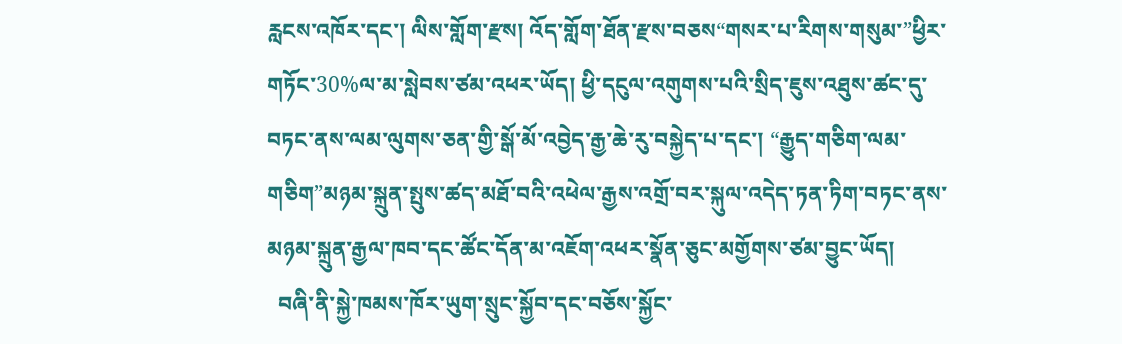རླངས་འཁོར་དང་། ལིས་གློག་རྫས། འོད་གློག་ཐོན་རྫས་བཅས“གསར་པ་རིགས་གསུམ་”ཕྱིར་གཏོང་30%ལ་མ་སླེབས་ཙམ་འཕར་ཡོད། ཕྱི་དངུལ་འགུགས་པའི་སྲིད་ཇུས་འཐུས་ཚང་དུ་བཏང་ནས་ལམ་ལུགས་ཅན་གྱི་སྒོ་མོ་འབྱེད་རྒྱ་ཆེ་རུ་བསྐྱེད་པ་དང་། “རྒྱུད་གཅིག་ལམ་གཅིག”མཉམ་སྐྲུན་སྤུས་ཚད་མཐོ་བའི་འཕེལ་རྒྱས་འགྲོ་བར་སྐུལ་འདེད་ཏན་ཏིག་བཏང་ནས་མཉམ་སྐྲུན་རྒྱལ་ཁབ་དང་ཚོང་དོན་མ་འཇོག་འཕར་སྣོན་ཅུང་མགྱོགས་ཙམ་བྱུང་ཡོད།
  བཞི་ནི་སྐྱེ་ཁམས་ཁོར་ཡུག་སྲུང་སྐྱོབ་དང་བཅོས་སྐྱོང་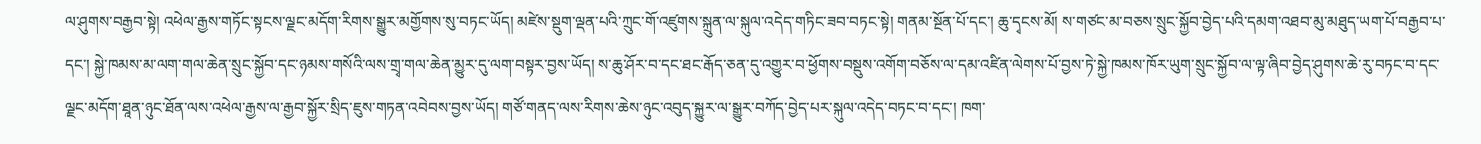ལ་ཤུགས་བརྒྱབ་སྟེ། འཕེལ་རྒྱས་གཏོང་སྟངས་ལྗང་མདོག་རིགས་སྒྱུར་མགྱོགས་སུ་བཏང་ཡོད། མཛེས་སྡུག་ལྡན་པའི་ཀྲུང་གོ་འཛུགས་སྐྲུན་ལ་སྐུལ་འདེད་གཏིང་ཟབ་བཏང་སྟེ། གནམ་སྔོན་པོ་དང་། ཆུ་དྭངས་མོ། ས་གཙང་མ་བཅས་སྲུང་སྐྱོབ་བྱེད་པའི་དམག་འཐབ་མུ་མཐུད་ཡག་པོ་བརྒྱབ་པ་དང་། སྐྱེ་ཁམས་མ་ལག་གལ་ཆེན་སྲུང་སྐྱོབ་དང་ཉམས་གསོའི་ལས་གྲྭ་གལ་ཆེན་མྱུར་དུ་ལག་བསྟར་བྱས་ཡོད། ས་ཆུ་ཤོར་བ་དང་ཐང་རྒོད་ཅན་དུ་འགྱུར་བ་ཕྱོགས་བསྡུས་འགོག་བཅོས་ལ་དམ་འཛིན་ལེགས་པོ་བྱས་ཏེ་སྐྱེ་ཁམས་ཁོར་ཡུག་སྲུང་སྐྱོབ་ལ་ལྟ་ཞིབ་བྱེད་ཤུགས་ཆེ་རུ་བཏང་བ་དང་ལྗང་མདོག་ཐཱན་ཉུང་ཐོན་ལས་འཕེལ་རྒྱས་ལ་རྒྱབ་སྐྱོར་སྲིད་ཇུས་གཏན་འབེབས་བྱས་ཡོད། གཙོ་གནད་ལས་རིགས་ཆེས་ཉུང་འབུད་སྐྱུར་ལ་སྒྱུར་བཀོད་བྱེད་པར་སྐུལ་འདེད་བཏང་བ་དང་། ཁག་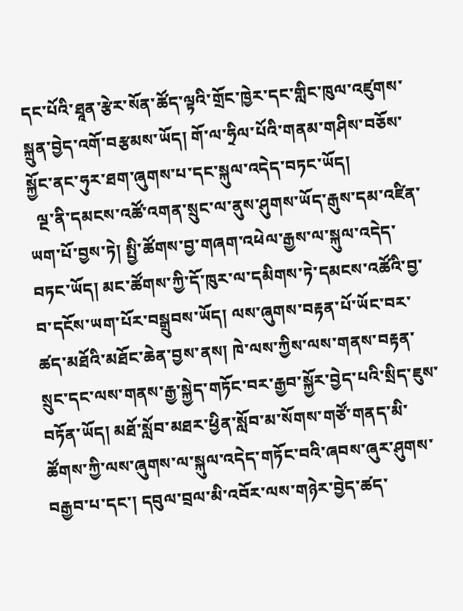དང་པོའི་ཐཱན་རྩེར་སོན་ཚོད་ལྟའི་གྲོང་ཁྱེར་དང་གླིང་ཁུལ་འཛུགས་སྐྲུན་བྱེད་འགོ་བརྩམས་ཡོད། གོ་ལ་ཧྲིལ་པོའི་གནམ་གཤིས་བཅོས་སྐྱོང་ནང་ཧུར་ཐག་ཞུགས་པ་དང་སྐུལ་འདེད་བཏང་ཡོད།
  ལྔ་ནི་དམངས་འཚོ་འགན་སྲུང་ལ་ནུས་ཤུགས་ཡོད་རྒུས་དམ་འཛིན་ཡག་པོ་བྱས་ཏེ། སྤྱི་ཚོགས་བྱ་གཞག་འཕེལ་རྒྱས་ལ་སྐུལ་འདེད་བཏང་ཡོད། མང་ཚོགས་ཀྱི་དོ་ཁུར་ལ་དམིགས་ཏེ་དམངས་འཚོའི་བྱ་བ་དངོས་ཡག་པོར་བསྒྲུབས་ཡོད། ལས་ཞུགས་བརྟན་པོ་ཡོང་བར་ཚད་མཐོའི་མཐོང་ཆེན་བྱས་ནས། ཁེ་ལས་ཀྱིས་ལས་གནས་བརྟན་སྲུང་དང་ལས་གནས་རྒྱ་སྐྱེད་གཏོང་བར་རྒྱབ་སྐྱོར་བྱེད་པའི་སྲིད་ཇུས་བཏོན་ཡོད། མཐོ་སློབ་མཐར་ཕྱིན་སློབ་མ་སོགས་གཙོ་གནད་མི་ཚོགས་ཀྱི་ལས་ཞུགས་ལ་སྐུལ་འདེད་གཏོང་བའི་ཞབས་ཞུར་ཤུགས་བརྒྱབ་པ་དང་། དབུལ་བྲལ་མི་འབོར་ལས་གཉེར་བྱེད་ཚད་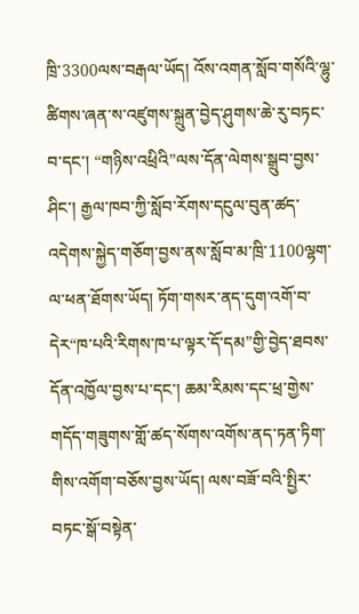ཁྲི་3300ལས་བརྒལ་ཡོད། འོས་འགན་སློབ་གསོའི་ལྷུ་ཚིགས་ཞན་ས་འཛུགས་སྐྲུན་བྱེད་ཤུགས་ཆེ་རུ་བཏང་བ་དང་། “གཉིས་འཕྲིའི”ལས་དོན་ལེགས་སྒྲུབ་བྱས་ཤིང་། རྒྱལ་ཁབ་ཀྱི་སློབ་རོགས་དངུལ་བུན་ཚད་འདེགས་སྐྱེད་གཅོག་བྱས་ནས་སློབ་མ་ཁྲི་1100ལྷག་ལ་ཕན་ཐོགས་ཡོད། ཏོག་གསར་ནད་དུག་འགོ་བ་དེར“ཁ་པའི་རིགས་ཁ་པ་ལྟར་དོ་དམ”གྱི་བྱེད་ཐབས་དོན་འཁྱོལ་བྱས་པ་དང་། ཆམ་རིམས་དང་ཕྲ་གྱེས་གདོད་གཟུགས་གློ་ཚད་སོགས་འགོས་ནད་ཏན་ཏིག་གིས་འགོག་བཅོས་བྱས་ཡོད། ལས་བཟོ་བའི་སྤྱིར་བཏང་སྒོ་བསྟེན་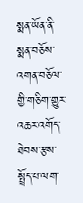སྨན་ཡོན་ནི་སྨན་བཅོས་འགན་བཅོལ་གྱི་གཅིག་གྱུར་འཆར་འགོད་ཐེབས་རྩས་སྤྲོད་པ་ལག་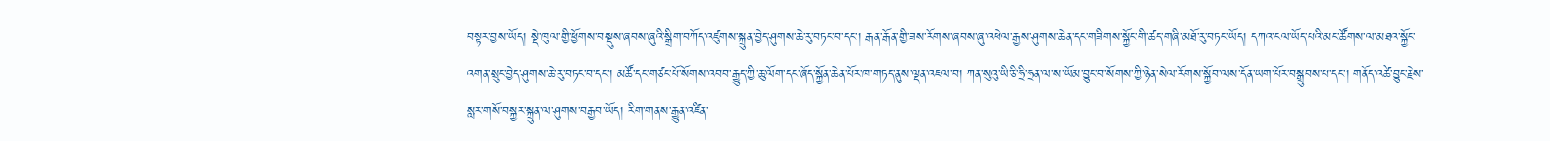བསྟར་བྱས་ཡོད། སྡེ་ཁུལ་གྱི་ཕྱོགས་བསྡུས་ཞབས་ཞུའི་སྒྲིག་བཀོད་འཛུགས་སྐྲུན་བྱེད་ཤུགས་ཆེ་རུ་བཏང་བ་དང་། རྒན་རྒོན་གྱི་ཟས་རོགས་ཞབས་ཞུ་འཕེལ་རྒྱས་ཤུགས་ཆེན་དང་གཟིགས་སྐྱོང་གི་ཚད་གཞི་མཐོ་རུ་བཏང་ཡོད། དཀའ་ངལ་ཡོད་པའི་མང་ཚོགས་ལ་མཐའ་སྐྱོང་འགན་སྲུང་བྱེད་ཤུགས་ཆེ་རུ་བཏང་བ་དང་། མཚོ་དང་གཙང་པོ་སོགས་འབབ་རྒྱུད་ཀྱི་ཆུ་ལོག་དང་ཞོད་སྐྱོན་ཆེན་པོར་ཁ་གཏད་ནུས་ལྡན་འཇལ་བ། ཀན་སུའུ་ཡི་ཅི་ཧྲི་ཧྲན་ལ་ས་ཡོམ་བྱུང་བ་སོགས་ཀྱི་ཉེན་སེལ་རོགས་སྐྱོབ་ལས་དོན་ཡག་པོར་བསྒྲུབས་པ་དང་། གནོད་འཚེ་བྱུང་རྗེས་སླར་གསོ་བསྐྱར་སྐྲུན་ལ་ཤུགས་བརྒྱབ་ཡོད། རིག་གནས་རྒྱུན་འཛིན་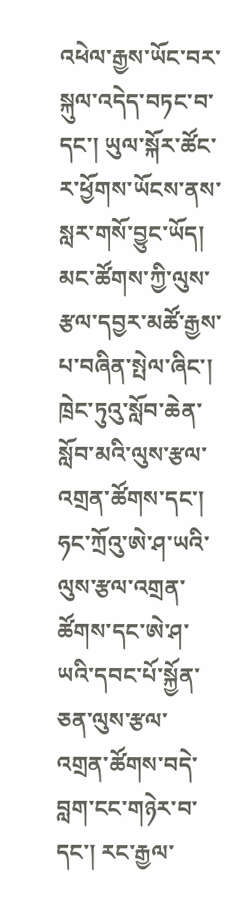འཕེལ་རྒྱས་ཡོང་བར་སྐུལ་འདེད་བཏང་བ་དང་། ཡུལ་སྐོར་ཚོང་ར་ཕྱོགས་ཡོངས་ནས་སླར་གསོ་བྱུང་ཡོད། མང་ཚོགས་ཀྱི་ལུས་རྩལ་དབྱར་མཚོ་རྒྱས་པ་བཞིན་སྤེལ་ཞིང་། ཁྲེང་ཏུའུ་སློབ་ཆེན་སློབ་མའི་ལུས་རྩལ་འགྲན་ཚོགས་དང་། ཧང་ཀྲོའུ་ཨེ་ཤ་ཡའི་ལུས་རྩལ་འགྲན་ཚོགས་དང་ཨེ་ཤ་ཡའི་དབང་པོ་སྐྱོན་ཅན་ལུས་རྩལ་འགྲན་ཚོགས་བདེ་བླག་ངང་གཉེར་བ་དང་། རང་རྒྱལ་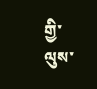གྱི་ལུས་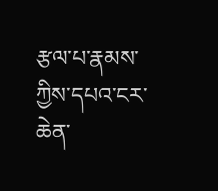རྩལ་པ་རྣམས་ཀྱིས་དཔའ་ངར་ཆེན་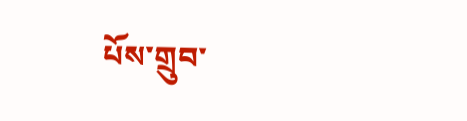པོས་གྲུབ་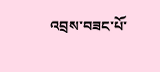འབྲས་བཟང་པོ་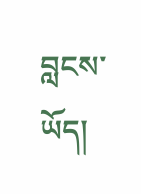བླངས་ཡོད།